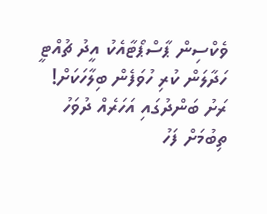ވެކްސިން ޕާސްޕޯޓާއެކު އީދު ޗުއްޓީ ހަދާލަން ކުރި ހުވަފެން ބިލާހަކަށް!
ރަށު ބަންދުގައި އަހަރެއް ދުވަހު ތިބުމަށް ފަހު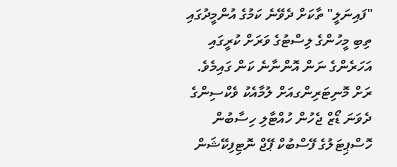"ފައިނަލީ" ތާކަށް ދެވޭނެ ކަމުގެ އުންމީދުގައި ތިބި މީހުންގެ ލިސްޓުގެ ވަރަށް ކުރީގައި އަހަރެންގެ ނަން އޮންނާނެ ކަން ގައިމެވެ. ރަށް މޮނިޓަރިންގއަށް ލުމާއެކު ވެކްސިންގެ ދެވަނަ ޑޯޒް ޖެހުން ހުއްޓާލި ހިސާބުން ހޮސްޕިޓަލުގެ ފޭސްބުކް ޕޭޖް ނޮޓިފިކޭޝަން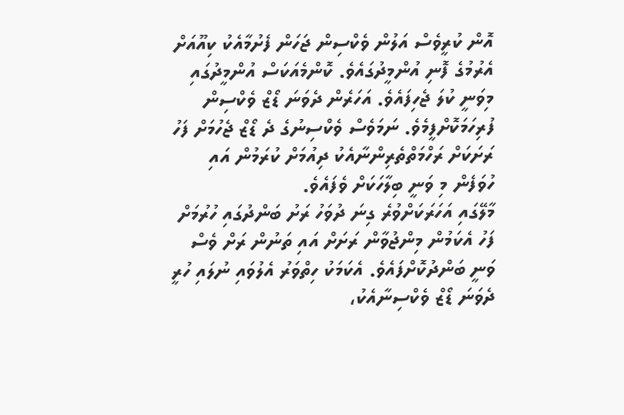އޮން ކުރީވެސް އަލުން ވެކްސިން ޖަހަން ފެށުމާއެކު ކިއޫއަށް އެރުމުގެ ފޮނި އުންމީދުގައެވެ. ކޮންމެއަކަސް އުންމީދުގައި މިވަނީ ކުލަ ޖެހިފައެވެ. އަހަރެން ދެވަނަ ޑޯޒް ވެކްސިން ފުރިހަމަކޮށްފީމެވެ. ނަމަވެސް ވެކްސިނުގެ ދެ ޑޯޒް ޖެހުމަށް ފަހު ރަށަކަށް ރަހްމަތްތެރިންނާއެކު ދިއުމަށް ކުރަމުން އައި ހުވަފެން މި ވަނީ ބިލާހަކަށް ވެފައެވެ.
މާލޭގައި އަހަރަކަށްވުރެ ގިނަ ދުވަހު ރަށު ބަންދުގައި ހުރުމަށް ފަހު އެކަމުން މިންޖުވާން ރަށަށް އައި ތަނުން ރަށް ވެސް ވަނީ ބަންދުކޮށްފައެވެ. އެކަމަކު ހިތްވަރު އެލުވައި ނުލައި ހުރީ ދެވަނަ ޑޯޒް ވެކްސިނާއެކު،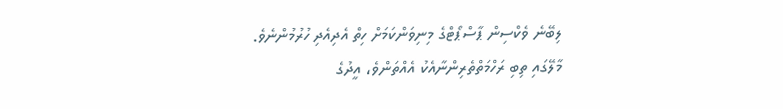ލިބޭނެ ވެކްސިން ޕާސްޕޯޓްގެ މިނިވަންކަމަށް ހިތް އެދިއެދި ހުރުމުންނެވެ. މާލޭގައި ތިބި ރަހްމަތްތެރިންނާއެކު އެއްތަންވެ، އީދުގެ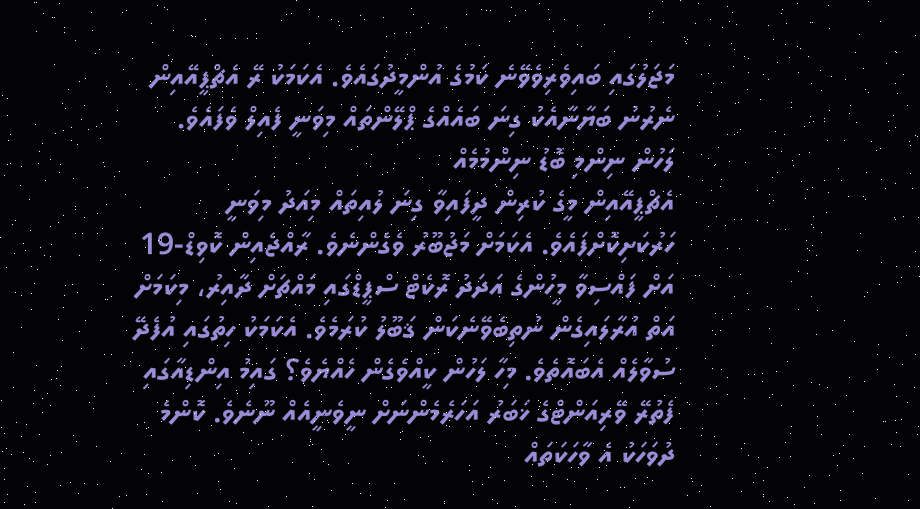މަޖަލުގައި ބައިވެރިވެވޭނެ ކަމުގެ އުންމީދުގައެވެ. އެކަމަކު ރޭ އެޗްޕީއޭއިން ނެރުނު ބަޔާނާއެކު ގިނަ ބައެއްގެ ޕްލޭންތައް މިވަނީ ފެއިލް ވެފައެވެ.
ލަހުން ނިންމި ބޮޑު ނިންމުމެއް
އެޗްޕީއޭއިން މީގެ ކުރިން ދީފައިވާ ގިނަ ލުއިތައް މިއަދު މިވަނީ ހަރުކަށިކޮށްފައެވެ. އެކަމަށް މަޖުބޫރު ވެގެންނެވެ. ރާއްޖެއިން ކޮވިޑް-19 އަށް ފައްސިވާ މީހުންގެ އަދަދު ރޮކެޓް ސްޕީޑްގައި މައްޗަށް ދާއިރު، މިކަމަށް އަތް އުރާލައިގެން ނުތިބެވޭނެކަން ޤަބޫލު ކުރަމެވެ. އެކަމަކު ހިތުގައި އުފެދޭ ސުވާލެއް އެބައޮތެވެ. މިހާ ލަހުން ކީއްވެގެން ހެއްޔެވެ؟ ގައިމު އިންޑިއާގައި ފެތުރޭ ވޭރިއަންޓްގެ ޚަބަރު އަހަރެމެންނަށް ނީވެނީއެއް ނޫނެވެ. ކޮންމެ ދުވަހަކު އެ ވާހަކަތައް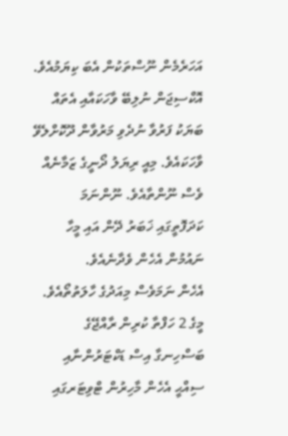އަހަރެމެން ނޫސްތަކުން އެބަ ކިޔަމުއެވެ. އޮކްސިޖަން ނުލިބޭ ވާހަކައާއި އެތައް ބަޔަކު ފަރުވާ ނުދެވި މަރުވާން ދޫކޮށްލެވޭ ވާހަކައެވެ. މިއީ ރިޔަލު ދޯނީގެ ޒަމާނެއް ވެސް ނޫންތާއެވެ. ނޫންނަމަ ކަދަފޮތީގައި ޚަބަރު ދޭން އައި މީހާ ނައުމުން އެހެން ވެދާނެއެވެ.
އެހެން ނަމަވެސް މިއަދުގެ ހާލަތުތޯއެވެ. މީގެ 2 ހަފްތާ ކުރިން ރާއްޖޭގެ ބަސްހިނގާ އިސް ޑަކްޓަރުންނާއި ސިއްޙީ އެހެން މާހިރުން ޓްވިޓަރގައި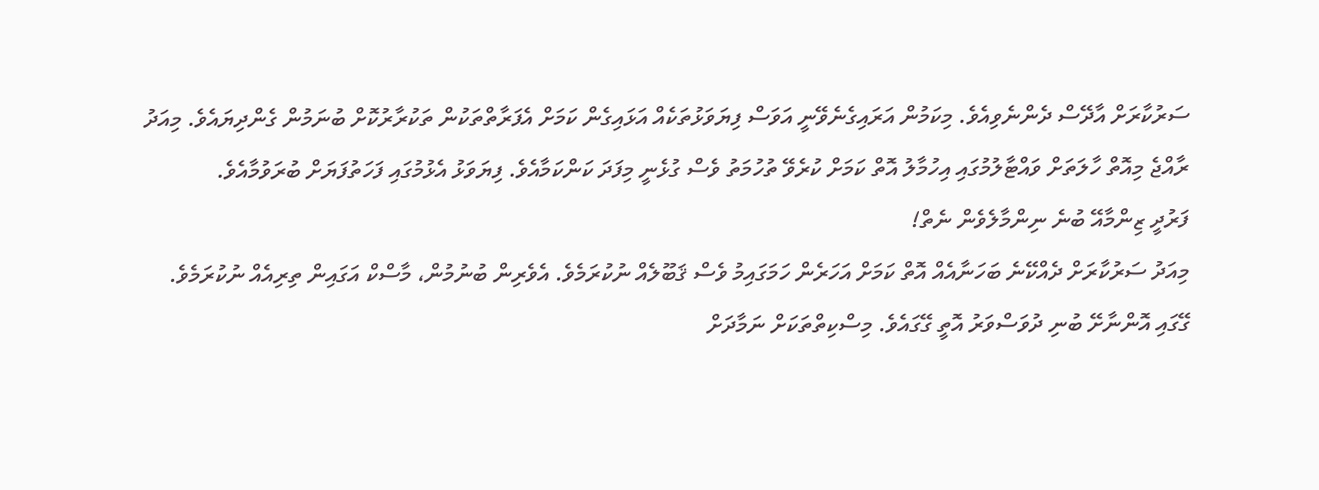ސަރުކާރަށް އާދޭސް ދެންނެވިއެވެ. މިކަމުން އަރައިގެނެވޭނީ އަވަސް ފިޔަވަޅުތަކެއް އަޅައިގެން ކަމަށް އެފަރާތްތަކުން ތަކުރާރުކޮށް ބުނަމުން ގެންދިޔައެވެ. މިއަދު ރާއްޖެ މިއޮތް ހާލަތަށް ވައްޓާލުމުގައި އިހުމާލު އޮތް ކަމަށް ކުރެވޭ ތުހުމަތު ވެސް ގުޅެނީ މިފަދަ ކަންކަމާއެވެ. ފިޔަވަޅު އެޅުމުގައި ފަހަތުފަޔަށް ބުރަވުމާއެވެ.
ފަރުދީ ޒިންމާއޭ ބުނެ ނިންމާލެވެން ނެތް!
މިއަދު ސަރުކާރަށް ދެއްކޭނެ ބަހަނާއެއް އޮތް ކަމަށް އަހަރެން ހަމަގައިމު ވެސް ޤަބޫލެއް ނުކުރަމެވެ. އެވެރިން ބުނުމުން، މާސްކް އަގައިން ތިރިއެއް ނުކުރަމެވެ. ގޭގައި އޮންނާށޭ ބުނި ދުވަސްވަރު އޮތީ ގޭގައެވެ. މިސްކިތްތަކަށް ނަމާދަށް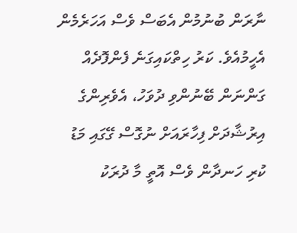ނާރަން ބުނުމުން އެބަސް ވެސް އަހަރެމެން އެހީމުއެވެ. ކަރު ހިތްކައިގަނެ ފެންފޮދެއް ގަންނަން ބޭނުންވި ދުވަހު، އެވެރިންގެ އިރުޝާދަށް ފިހާރައަށް ނުގޮސް ގޭގައި މަޑު ކުރި ހަނދާން ވެސް އޮތީ މާ ދުރަކު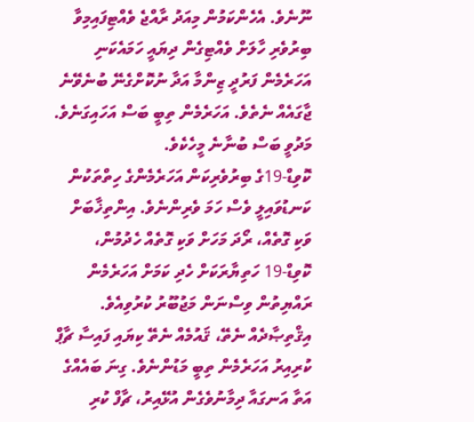ނޫނެވެ. އެހެންކަމުން މިއަދު ރާއްޖެ ވެއްޓިފައިމިވާ ބިރުވެރި ހާލަށް ވެއްޓިގެން ދިޔައީ ހަމައެކަނި އަހަރެމެން ފަރުދީ ޒިންމާ އަދާ ނުކޮށްގެނޭ ބުނެވޭނެ ޖާގައެއް ނެތެވެ. އަހަރެމެން ތިބީ ބަސް އަހައިގަނެވެ. މަދުވީ ބަސް ބުނާނެ މީހެކެވެ.
ކޮވިޑް-19ގެ ބިރުވެރިކަން އަހަރެމެންގެ ހިތްތަކުން ކަނޑުވައިލީ ވެސް ހަމަ ވެރިންނެވެ. އިންތިޚާބަށް ވަކި ގޮތެއް، ރޯދަ މަހަށް ވަކި ގޮތެއް ހެދުމުން، ކޮވިޑް-19 ހަތިޔާރަކަށް ހެދި ކަމަށް އަހަރެމެން ރައްޔިތުން ވިސްނަން މަޖުބޫރު ކުރުވިއެވެ. އިޤްތިޞާދެއް ނެތޭ، ޤައުމެއް ނެތޭ ކިޔައި ފައިސާ ޗާޕް ކުރިއިރު އަހަރެމެން ތިބީ މަޑުންނެވެ. ގިނަ ބައެއްގެ އަތާ އަނގައާ ދިމާނުވެގެން އުޅޭއިރު، ޗާފް ކުރި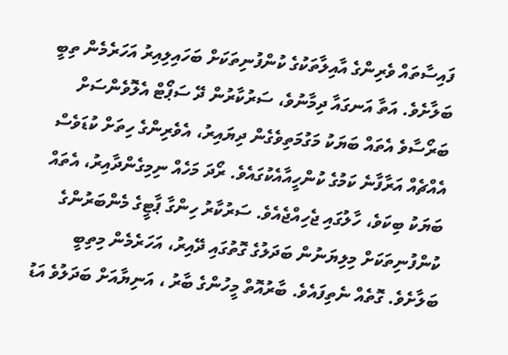ފައިސާތައް ވެރިންގެ އާއިލާތަކުގެ ކުންފުނިތަކަށް ބަހައިލިއިރު އަހަރެމެން ތިބީ ބަލާށެވެ. އަތާ އަނގައާ ދިމާނުވެ، ސަރުކާރުން ދޭ ސަޕޯޓް އެލޮވެންސަށް ބަރޯސާވެ އެތައް ބަޔަކު މަގުމަތިވެގެން ދިޔައިރު، އެވެރިންގެ ހިތަށް ކުޑަވެސް އެއްޗެއް އަރާފާނެ ކަމުގެ ކުންހީއާއެކުގައެވެ. ރޯދަ މަހެއް ނިމިގެންދާއިރު، އެތައް ބަޔަކު ބިކަވެ، ހާލުގައި ޖެހިއްޖެއެވެ. ސަރުކާރު ހިންގާ ޕާޓީގެ މެންބަރުންގެ ކުންފުނިތަކަށް މިލިޔަނުން ބަދަލުގެ ގޮތުގައި ދޭއިރު، އަހަރެމެން މިތިބީ ބަލާށެވެ. ގޮތެއް ނެތިފައެވެ. ބާރުއޮތް މީހުންގެ ބާރު ، އަނިޔާއަށް ބަދަލުވެ އަޑު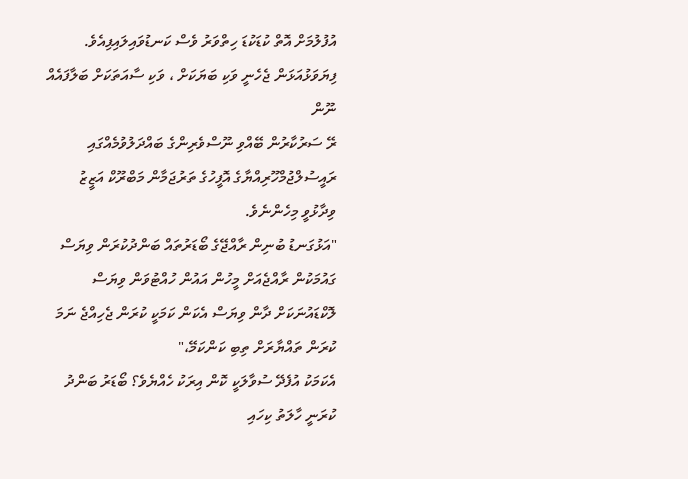އުފުލުމަށް އޮތް ކުޑަކުޑަ ހިތްވަރު ވެސް ކަނޑުވައިލައިފިއެވެ.
ފިޔަވަޅުއަޅަން ޖެހެނީ ވަކި ބަޔަކަށް ، ވަކި ސާއަތަކަށް ބަލާފައެއް ނޫން
ރޭ ސަރުކާރުން ބޭއްވި ނޫސްވެރިންގެ ބައްދަލުވުމެއްގައި ރައީސުލްޖުމްހޫރިއްޔާގެ އޮފީހުގެ ތަރުޖަމާން މަބްރޫކް އަޒީޒު ވިދާޅުވީ މިހެންނެވެ.
"އަޅުގަނޑު ބުނިން ރާއްޖޭގެ ބޯޑަރުތައް ބަންދުކުރަން ވިޔަސް ގައުމަކުން ރާއްޖެއަށް މީހުން އައުން ހުއްޓުވަން ވިޔަސް ލޮކްޑައުނަކަށް ދާން ވިޔަސް އެކަން ކަމަކީ ކުރަން ޖެހިއްޖެ ނަމަ ކުރަން ތައްޔާރަށް ތިބި ކަންކަމޭ،"
އެކަމަކު އުފެދޭ ސުވާލަކީ ކޮން އިރަކު ހެއްޔެވެ؟ ބޯޑަރު ބަންދު ކުރަނީ ހާލަތު ކިހައި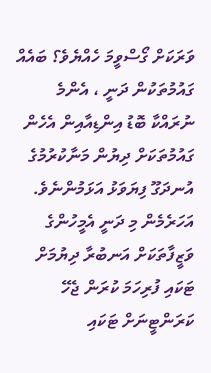ވަރަކަށް ގޯސްވީމަ ހެއްޔެވެ؟ ބައެއް ގައުމުތަކުން ދަނީ ، އެންމެ ނުރައްކާ ބޮޑު އިންޑިއާއިން އެހެން ގައުމުތަކަށް ދިޔުން މަނާކުރުމުގެ އުނދަގޫ ފިޔަވަޅު އަޅަމުންނެވެ. އަހަރެމެން މި ދަނީ އެމީހުންގެ ވަޒީފާތަކަށް އަނބުރާ ދިޔުމަށް ޓަކައި ފުރިހަމަ ކުރަން ޖެހޭ ކަރަންޓީނަށް ޓަކައި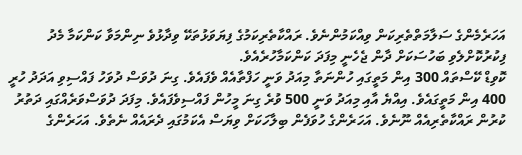އަހަރެމެންގެ ސަލާމަތްތެރިކަން ވިއްކަމުންނެވެ. ރައްކާތެރިކަމުގެ ފިޔަވަޅުތަކޭ ވިދާޅުވެ ނިންމަވާ ކަންކަމާ މެދު ފިކުރުކޮށްލެވި ބަހުސަކަށް ދާން ޖެހެނީ މިފަދަ ކަންކަމާހުރެއެވެ.
ކޮވިޑް ކޭސްތައް 300 އިން މަތީގައި ހުންނަތާ މިއަދު ވަނީ ހަފްތާއެއް ވެފައެވެ. ގިނަ ދުވަސް ދުވަހު ފައްސިވި އަދަދު ހުރީ 400 އިން މަތީގައެވެ. އިއްޔެ އާއި މިއަދު ވަނީ 500 ވުރެ ގިނަ މީހުން ފައްސިވެފައެވެ. މިފަދަ ދުވަސްވަރެއްގައި ދަތުރު ކުރުން ރައްކާތެރިއެއް ނޫނެވެ. އަހަރެންގެ ހުވަފެން ބިލާހަކަށް ވިޔަސް އެކަމުގައި ދެރައެއް ނެތެވެ. އަހަރެންގެ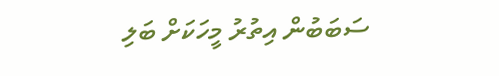ސަބަބުން އިތުރު މީހަކަށް ބަލި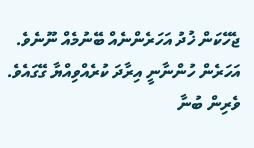ޖެހޭކަން ޚުދު އަހަރެންނެއް ބޭނުމެއް ނޫނެވެ. އަހަރެން ހުންނާނީ އިރާދަ ކުރެއްވިއްޔާ ގޭގައެވެ. ވެރިން ބުނާ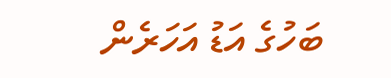ބަހުގެ އަޑު އަހަރެން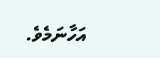އަހާނަމެވެ.